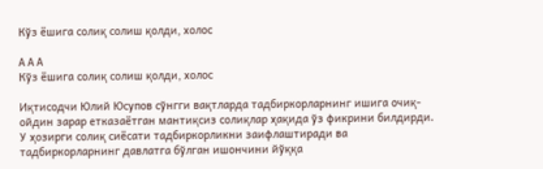Кўз ёшига солиқ солиш қолди, холос

A A A
Кўз ёшига солиқ солиш қолди, холос

Иқтисодчи Юлий Юсупов сўнгги вақтларда тадбиркорларнинг ишига очиқ-ойдин зарар етказаётган мантиқсиз солиқлар ҳақида ўз фикрини билдирди. У ҳозирги солиқ сиёсати тадбиркорликни заифлаштиради ва тадбиркорларнинг давлатга бўлган ишончини йўққа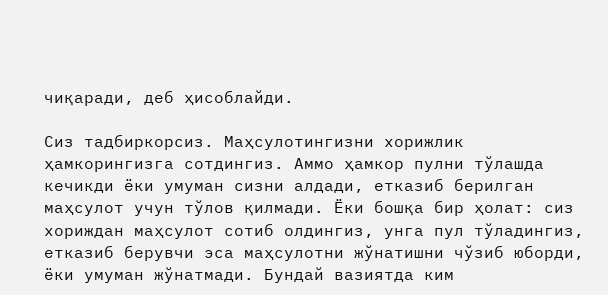чиқаради, деб ҳисоблайди.

Сиз тадбиркорсиз. Маҳсулотингизни хорижлик ҳамкорингизга сотдингиз. Аммо ҳамкор пулни тўлашда кечикди ёки умуман сизни алдади, етказиб берилган маҳсулот учун тўлов қилмади. Ёки бошқа бир ҳолат: сиз хориждан маҳсулот сотиб олдингиз, унга пул тўладингиз, етказиб берувчи эса маҳсулотни жўнатишни чўзиб юборди, ёки умуман жўнатмади. Бундай вазиятда ким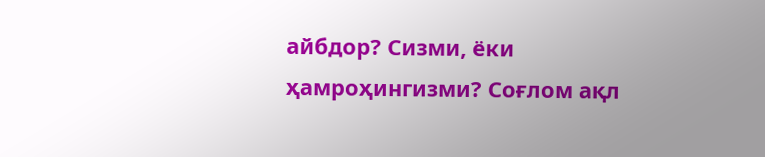айбдор? Сизми, ёки ҳамроҳингизми? Соғлом ақл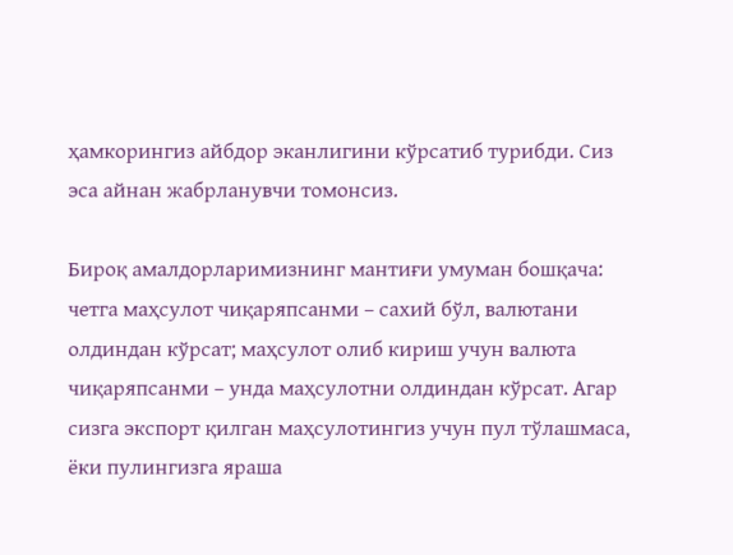ҳамкорингиз айбдор эканлигини кўрсатиб турибди. Сиз эса айнан жабрланувчи томонсиз.

Бироқ амалдорларимизнинг мантиғи умуман бошқача: четга маҳсулот чиқаряпсанми – сахий бўл, валютани олдиндан кўрсат; маҳсулот олиб кириш учун валюта чиқаряпсанми – унда маҳсулотни олдиндан кўрсат. Агар сизга экспорт қилган маҳсулотингиз учун пул тўлашмаса, ёки пулингизга яраша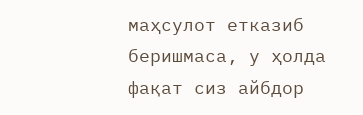маҳсулот етказиб беришмаса, у ҳолда фақат сиз айбдор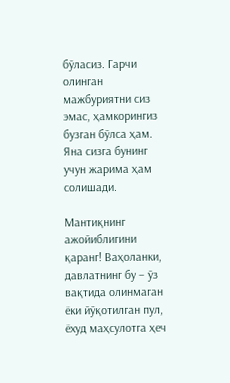бўласиз. Гарчи олинган мажбуриятни сиз эмас, ҳамкорингиз бузган бўлса ҳам. Яна сизга бунинг учун жарима ҳам солишади.

Мантиқнинг ажойиблигини қаранг! Ваҳоланки, давлатнинг бу – ўз вақтида олинмаган ёки йўқотилган пул, ёхуд маҳсулотга ҳеч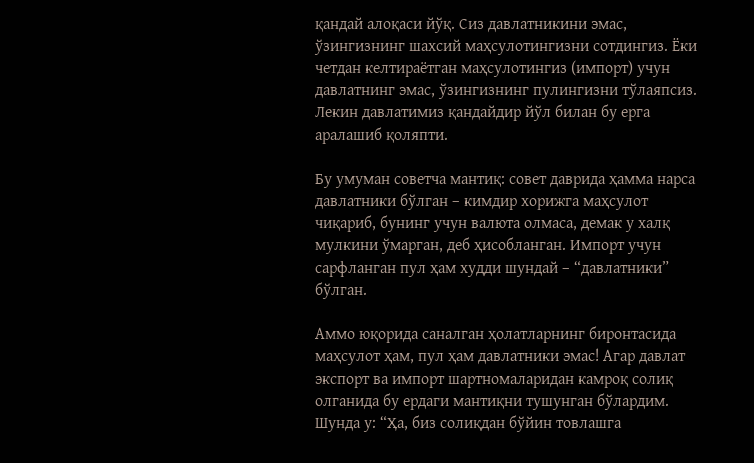қандай алоқаси йўқ. Сиз давлатникини эмас, ўзингизнинг шахсий маҳсулотингизни сотдингиз. Ёки четдан келтираётган маҳсулотингиз (импорт) учун давлатнинг эмас, ўзингизнинг пулингизни тўлаяпсиз. Лекин давлатимиз қандайдир йўл билан бу ерга аралашиб қоляпти.

Бу умуман советча мантиқ: совет даврида ҳамма нарса давлатники бўлган – кимдир хорижга маҳсулот чиқариб, бунинг учун валюта олмаса, демак у халқ мулкини ўмарган, деб ҳисобланган. Импорт учун сарфланган пул ҳам худди шундай – “давлатники” бўлган.

Аммо юқорида саналган ҳолатларнинг биронтасида маҳсулот ҳам, пул ҳам давлатники эмас! Агар давлат экспорт ва импорт шартномаларидан камроқ солиқ олганида бу ердаги мантиқни тушунган бўлардим. Шунда у: “Ҳа, биз солиқдан бўйин товлашга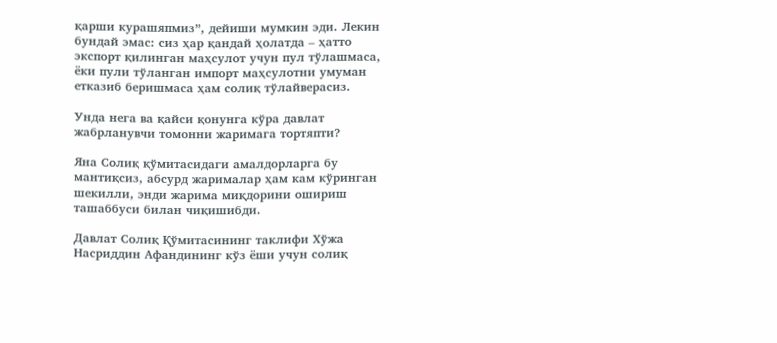қарши курашяпмиз”, дейиши мумкин эди. Лекин бундай эмас: сиз ҳар қандай ҳолатда – ҳатто экспорт қилинган маҳсулот учун пул тўлашмаса, ёки пули тўланган импорт маҳсулотни умуман етказиб беришмаса ҳам солиқ тўлайверасиз.

Унда нега ва қайси қонунга кўра давлат жабрланувчи томонни жаримага тортяпти?

Яна Солиқ қўмитасидаги амалдорларга бу мантиқсиз, абсурд жарималар ҳам кам кўринган шекилли, энди жарима миқдорини ошириш ташаббуси билан чиқишибди.

Давлат Солиқ Қўмитасининг таклифи Хўжа Насриддин Афандининг кўз ёши учун солиқ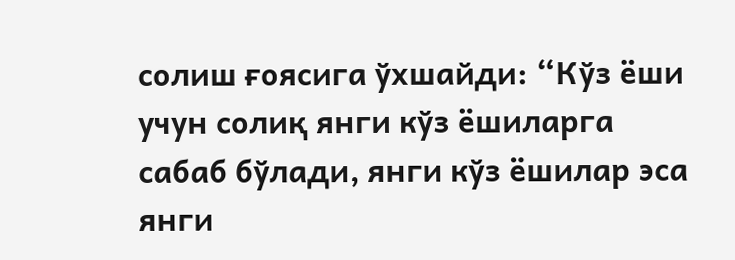солиш ғоясига ўхшайди: “Кўз ёши учун солиқ янги кўз ёшиларга сабаб бўлади, янги кўз ёшилар эса янги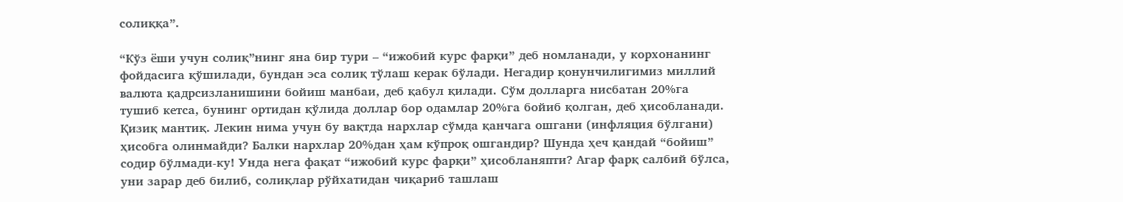солиққа”.

“Кўз ёши учун солиқ”нинг яна бир тури – “ижобий курс фарқи” деб номланади, у корхонанинг фойдасига қўшилади, бундан эса солиқ тўлаш керак бўлади. Негадир қонунчилигимиз миллий валюта қадрсизланишини бойиш манбаи, деб қабул қилади. Сўм долларга нисбатан 20%га тушиб кетса, бунинг ортидан қўлида доллар бор одамлар 20%га бойиб қолган, деб ҳисобланади. Қизиқ мантиқ. Лекин нима учун бу вақтда нархлар сўмда қанчага ошгани (инфляция бўлгани) ҳисобга олинмайди? Балки нархлар 20%дан ҳам кўпроқ ошгандир? Шунда ҳеч қандай “бойиш” содир бўлмади-ку! Унда нега фақат “ижобий курс фарқи” ҳисобланяпти? Агар фарқ салбий бўлса, уни зарар деб билиб, солиқлар рўйхатидан чиқариб ташлаш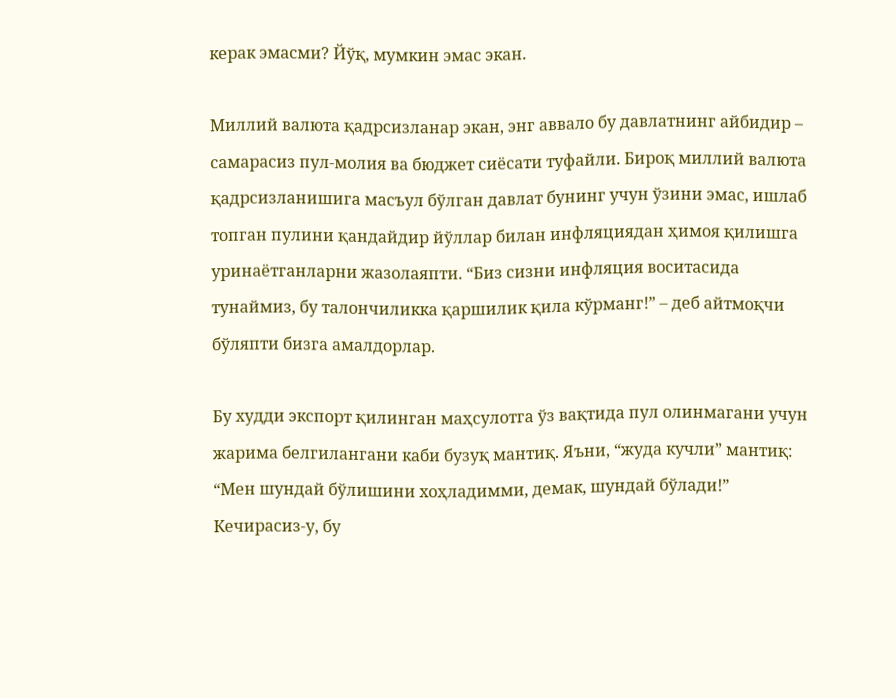керак эмасми? Йўқ, мумкин эмас экан.

Миллий валюта қадрсизланар экан, энг аввало бу давлатнинг айбидир – самарасиз пул-молия ва бюджет сиёсати туфайли. Бироқ миллий валюта қадрсизланишига масъул бўлган давлат бунинг учун ўзини эмас, ишлаб топган пулини қандайдир йўллар билан инфляциядан ҳимоя қилишга уринаётганларни жазолаяпти. “Биз сизни инфляция воситасида тунаймиз, бу талончиликка қаршилик қила кўрманг!” – деб айтмоқчи бўляпти бизга амалдорлар.

Бу худди экспорт қилинган маҳсулотга ўз вақтида пул олинмагани учун жарима белгилангани каби бузуқ мантиқ. Яъни, “жуда кучли” мантиқ: “Мен шундай бўлишини хоҳладимми, демак, шундай бўлади!” Кечирасиз-у, бу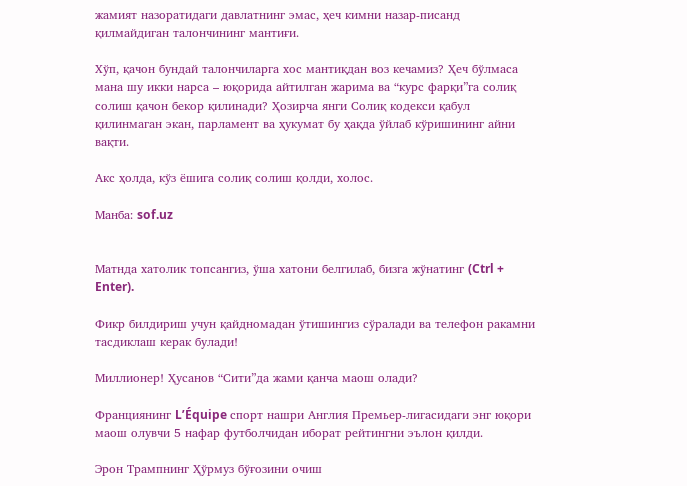жамият назоратидаги давлатнинг эмас, ҳеч кимни назар-писанд қилмайдиган талончининг мантиғи.

Хўп, қачон бундай талончиларга хос мантиқдан воз кечамиз? Ҳеч бўлмаса мана шу икки нарса – юқорида айтилган жарима ва “курс фарқи”га солиқ солиш қачон бекор қилинади? Ҳозирча янги Солиқ кодекси қабул қилинмаган экан, парламент ва ҳукумат бу ҳақда ўйлаб кўришининг айни вақти.

Акс ҳолда, кўз ёшига солиқ солиш қолди, холос.

Манба: sof.uz


Матнда хатолик топсангиз, ўша хатони белгилаб, бизга жўнатинг (Ctrl + Enter).

Фикр билдириш учун қайдномадан ўтишингиз сўралади ва телефон ракамни тасдиклаш керак булади!

Миллионер! Ҳусанов “Сити”да жами қанча маош олади?

Франциянинг L’Équipe спорт нашри Англия Премьер-лигасидаги энг юқори маош олувчи 5 нафар футболчидан иборат рейтингни эълон қилди.

Эрон Трампнинг Ҳўрмуз бўғозини очиш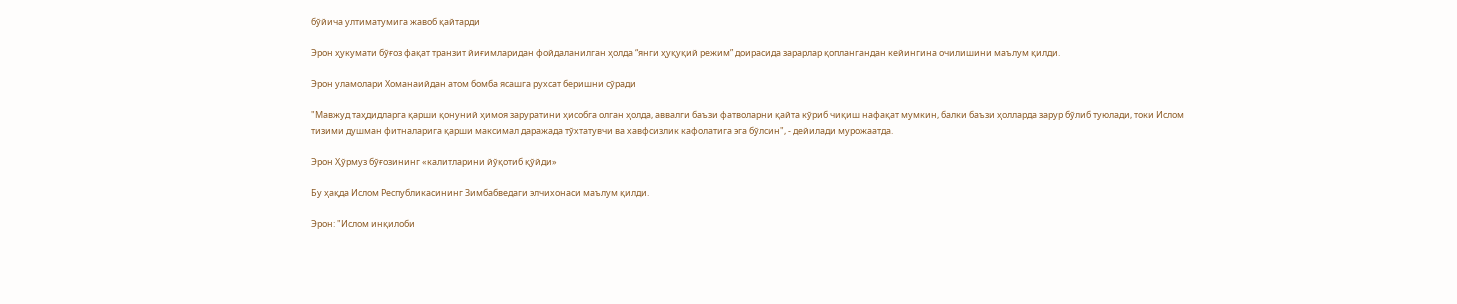бўйича ултиматумига жавоб қайтарди

Эрон ҳукумати бўғоз фақат транзит йиғимларидан фойдаланилган ҳолда “янги ҳуқуқий режим” доирасида зарарлар қоплангандан кейингина очилишини маълум қилди.

Эрон уламолари Хоманаийдан атом бомба ясашга рухсат беришни сўради

"Мавжуд таҳдидларга қарши қонуний ҳимоя заруратини ҳисобга олган ҳолда, аввалги баъзи фатволарни қайта кўриб чиқиш нафақат мумкин, балки баъзи ҳолларда зарур бўлиб туюлади, токи Ислом тизими душман фитналарига қарши максимал даражада тўхтатувчи ва хавфсизлик кафолатига эга бўлсин", - дейилади мурожаатда.

Эрон Ҳўрмуз бўғозининг «калитларини йўқотиб қўйди»

Бу ҳақда Ислом Республикасининг Зимбабведаги элчихонаси маълум қилди.

Эрон: "Ислом инқилоби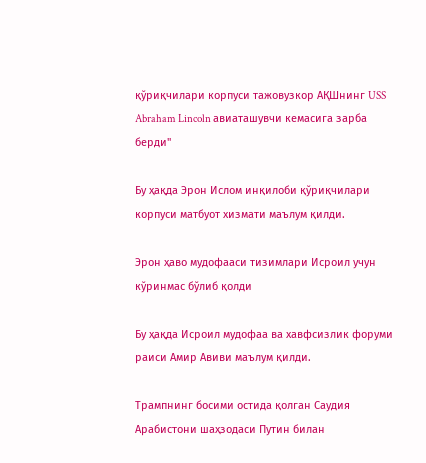қўриқчилари корпуси тажовузкор АҚШнинг USS Abraham Lincoln авиаташувчи кемасига зарба берди"

Бу ҳақда Эрон Ислом инқилоби қўриқчилари корпуси матбуот хизмати маълум қилди.

Эрон ҳаво мудофааси тизимлари Исроил учун кўринмас бўлиб қолди

Бу ҳақда Исроил мудофаа ва хавфсизлик форуми раиси Амир Авиви маълум қилди.

Трампнинг босими остида қолган Саудия Арабистони шаҳзодаси Путин билан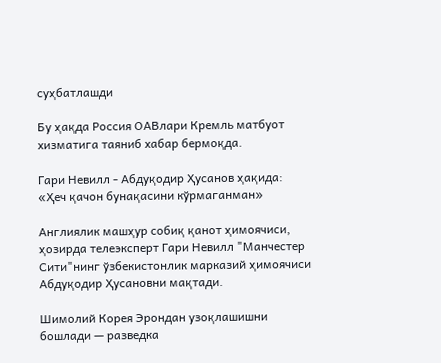суҳбатлашди

Бу ҳақда Россия ОАВлари Кремль матбуот хизматига таяниб хабар бермоқда.

Гари Невилл - Абдуқодир Ҳусанов ҳақида: «Ҳеч қачон бунақасини кўрмаганман»

Англиялик машҳур собиқ қанот ҳимоячиси, ҳозирда телеэксперт Гари Невилл "Манчестер Сити"нинг ўзбекистонлик марказий ҳимоячиси Абдуқодир Ҳусановни мақтади.

Шимолий Корея Эрондан узоқлашишни бошлади — разведка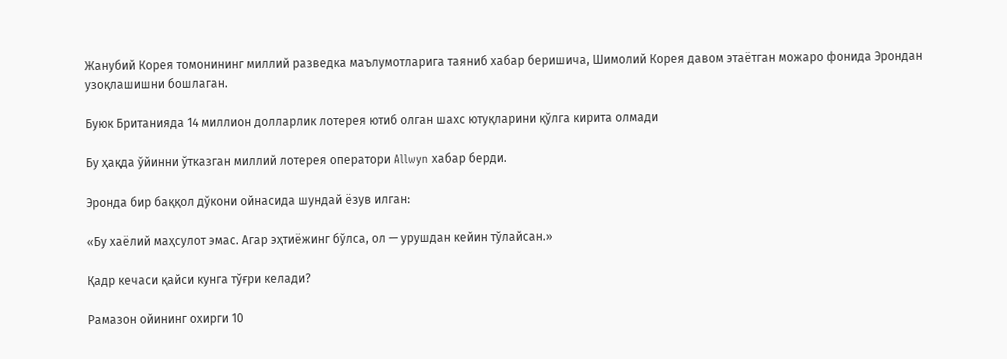Жанубий Корея томонининг миллий разведка маълумотларига таяниб хабар беришича, Шимолий Корея давом этаётган можаро фонида Эрондан узоқлашишни бошлаган.

Буюк Британияда 14 миллион долларлик лотерея ютиб олган шахс ютуқларини қўлга кирита олмади

Бу ҳақда ўйинни ўтказган миллий лотерея оператори Allwyn хабар берди.

Эронда бир баққол дўкони ойнасида шундай ёзув илган:

«Бу хаёлий маҳсулот эмас. Агар эҳтиёжинг бўлса, ол — урушдан кейин тўлайсан.»

Қадр кечаси қайси кунга тўғри келади?

Рамазон ойининг охирги 10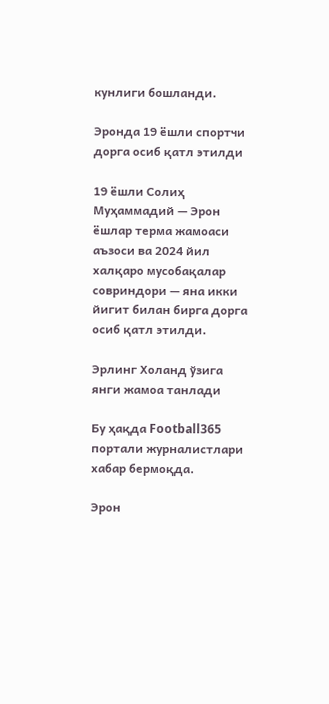кунлиги бошланди.

Эронда 19 ёшли спортчи дорга осиб қатл этилди

19 ёшли Солиҳ Муҳаммадий — Эрон ёшлар терма жамоаси аъзоси ва 2024 йил халқаро мусобақалар совриндори — яна икки йигит билан бирга дорга осиб қатл этилди.

Эрлинг Холанд ўзига янги жамоа танлади

Бу ҳақда Football365 портали журналистлари хабар бермоқда.

Эрон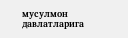мусулмон давлатларига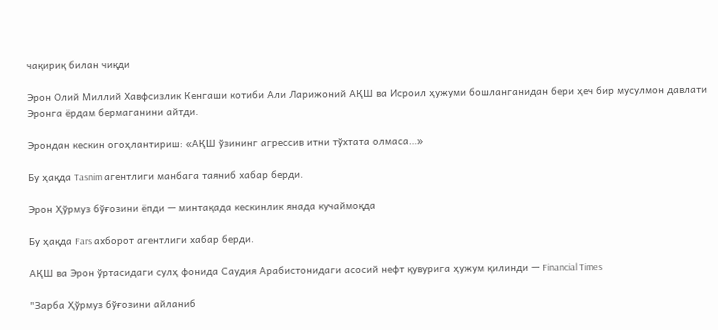чақириқ билан чиқди

Эрон Олий Миллий Хавфсизлик Кенгаши котиби Али Ларижоний АҚШ ва Исроил ҳужуми бошланганидан бери ҳеч бир мусулмон давлати Эронга ёрдам бермаганини айтди.

Эрондан кескин огоҳлантириш: «АҚШ ўзининг агрессив итни тўхтата олмаса…»

Бу ҳақда Tasnim агентлиги манбага таяниб хабар берди.

Эрон Ҳўрмуз бўғозини ёпди — минтақада кескинлик янада кучаймоқда

Бу ҳақда Fars ахборот агентлиги хабар берди.

АҚШ ва Эрон ўртасидаги сулҳ фонида Саудия Арабистонидаги асосий нефт қувурига ҳужум қилинди — Financial Times

"Зарба Ҳўрмуз бўғозини айланиб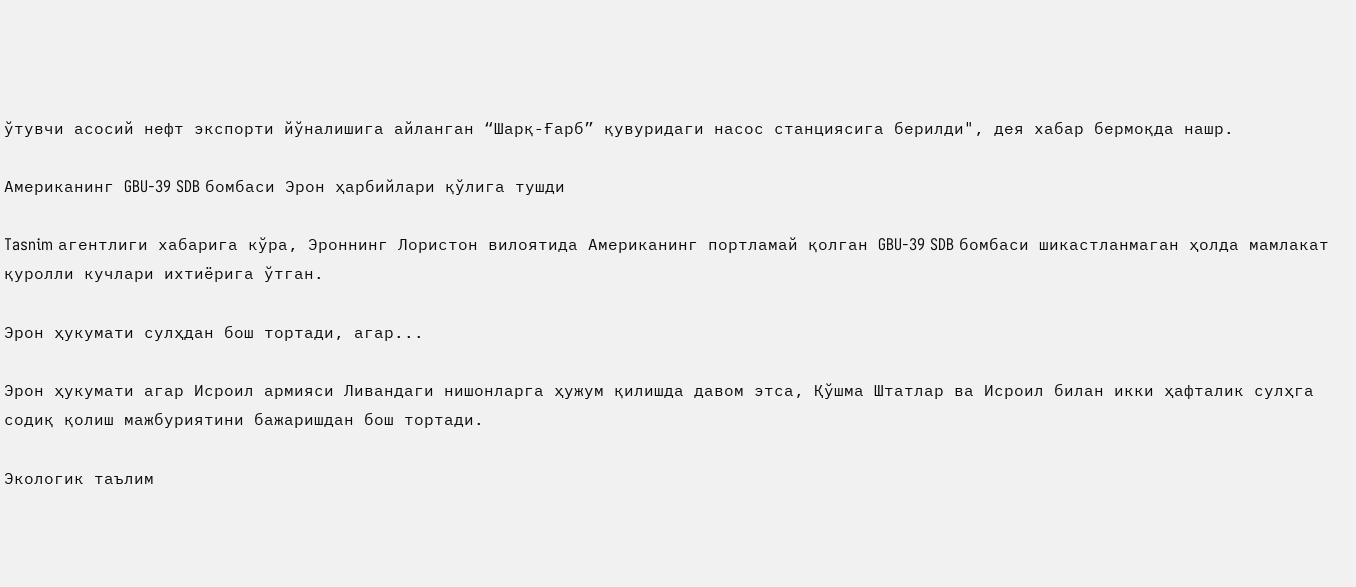ўтувчи асосий нефт экспорти йўналишига айланган “Шарқ-Ғарб” қувуридаги насос станциясига берилди", дея хабар бермоқда нашр.

Американинг GBU-39 SDB бомбаси Эрон ҳарбийлари қўлига тушди

Tasnim агентлиги хабарига кўра, Эроннинг Лористон вилоятида Американинг портламай қолган GBU-39 SDB бомбаси шикастланмаган ҳолда мамлакат қуролли кучлари ихтиёрига ўтган.

Эрон ҳукумати сулҳдан бош тортади, агар...

Эрон ҳукумати агар Исроил армияси Ливандаги нишонларга ҳужум қилишда давом этса, Қўшма Штатлар ва Исроил билан икки ҳафталик сулҳга содиқ қолиш мажбуриятини бажаришдан бош тортади.

Экологик таълим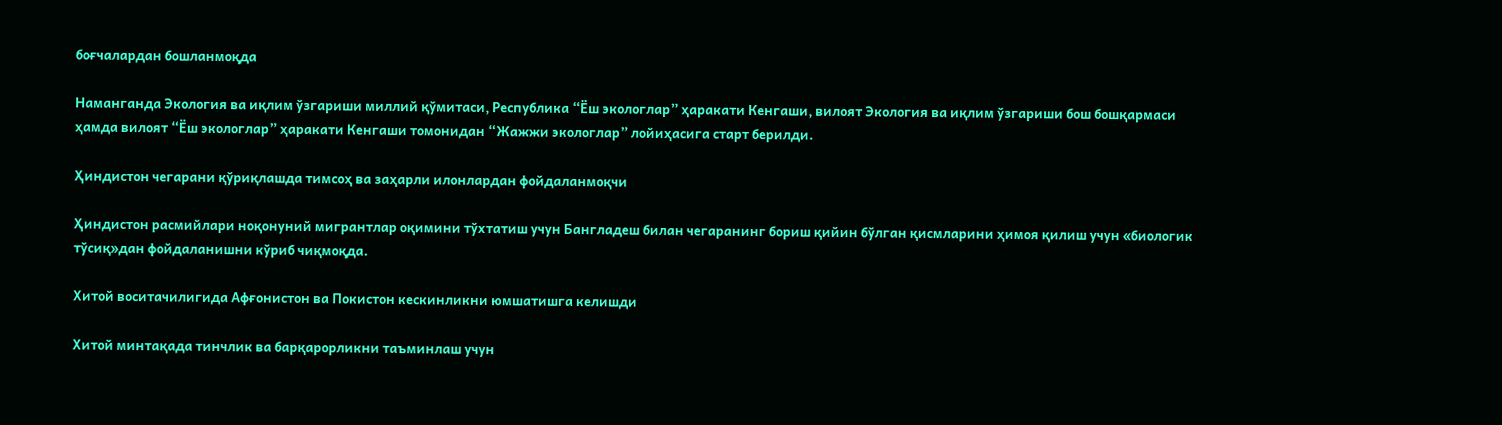боғчалардан бошланмоқда

Наманганда Экология ва иқлим ўзгариши миллий қўмитаси, Республика “Ёш экологлар” ҳаракати Кенгаши, вилоят Экология ва иқлим ўзгариши бош бошқармаси ҳамда вилоят “Ёш экологлар” ҳаракати Кенгаши томонидан “Жажжи экологлар” лойиҳасига старт берилди.

Ҳиндистон чегарани қўриқлашда тимсоҳ ва заҳарли илонлардан фойдаланмоқчи

Ҳиндистон расмийлари ноқонуний мигрантлар оқимини тўхтатиш учун Бангладеш билан чегаранинг бориш қийин бўлган қисмларини ҳимоя қилиш учун «биологик тўсиқ»дан фойдаланишни кўриб чиқмоқда.

Хитой воситачилигида Афғонистон ва Покистон кескинликни юмшатишга келишди

Хитой минтақада тинчлик ва барқарорликни таъминлаш учун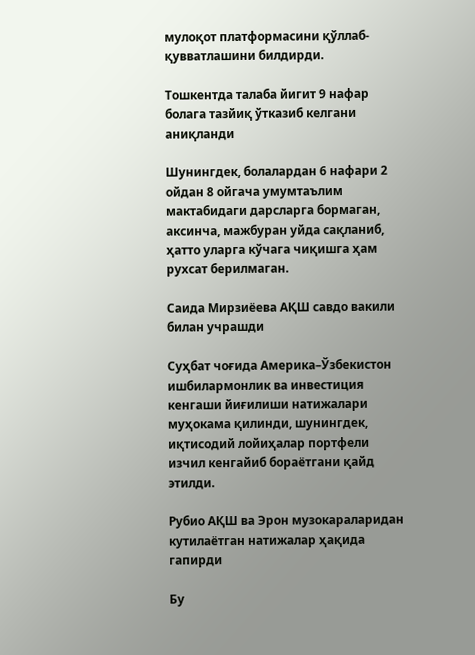мулоқот платформасини қўллаб-қувватлашини билдирди.

Тошкентда талаба йигит 9 нафар болага тазйиқ ўтказиб келгани аниқланди

Шунингдек, болалардан 6 нафари 2 ойдан 8 ойгача умумтаълим мактабидаги дарсларга бормаган, аксинча, мажбуран уйда сақланиб, ҳатто уларга кўчага чиқишга ҳам рухсат берилмаган.

Саида Мирзиёева АҚШ савдо вакили билан учрашди

Суҳбат чоғида Америка–Ўзбекистон ишбилармонлик ва инвестиция кенгаши йиғилиши натижалари муҳокама қилинди, шунингдек, иқтисодий лойиҳалар портфели изчил кенгайиб бораётгани қайд этилди.

Рубио АҚШ ва Эрон музокараларидан кутилаётган натижалар ҳақида гапирди

Бу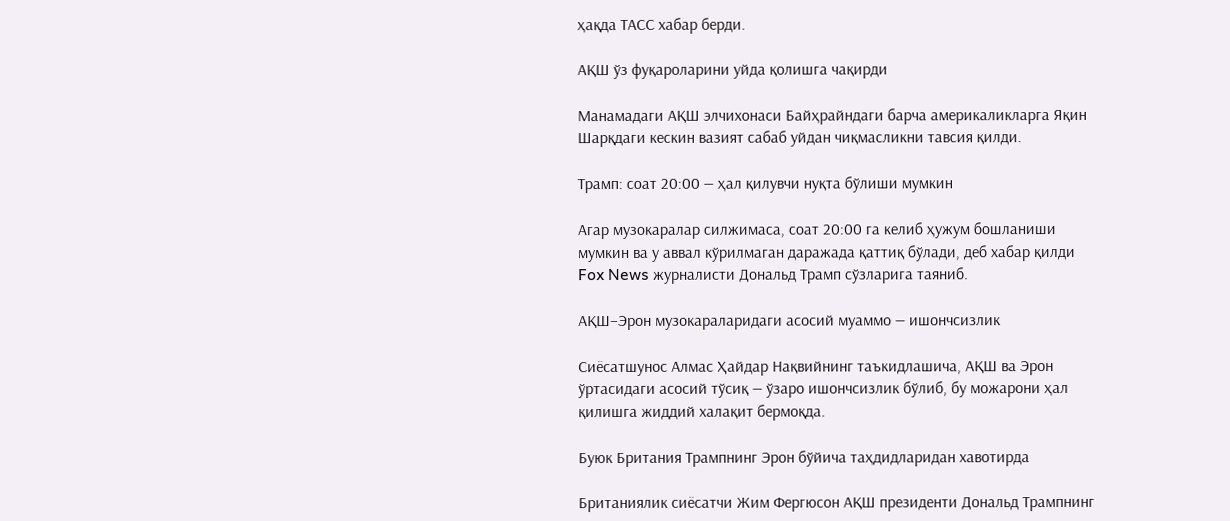ҳақда ТАСС хабар берди.

АҚШ ўз фуқароларини уйда қолишга чақирди

Манамадаги АҚШ элчихонаси Байҳрайндаги барча америкаликларга Яқин Шарқдаги кескин вазият сабаб уйдан чиқмасликни тавсия қилди.

Трамп: соат 20:00 — ҳал қилувчи нуқта бўлиши мумкин

Агар музокаралар силжимаса, соат 20:00 га келиб ҳужум бошланиши мумкин ва у аввал кўрилмаган даражада қаттиқ бўлади, деб хабар қилди Fox News журналисти Дональд Трамп сўзларига таяниб.

АҚШ–Эрон музокараларидаги асосий муаммо — ишончсизлик

Сиёсатшунос Алмас Ҳайдар Нақвийнинг таъкидлашича, АҚШ ва Эрон ўртасидаги асосий тўсиқ — ўзаро ишончсизлик бўлиб, бу можарони ҳал қилишга жиддий халақит бермоқда.

Буюк Британия Трампнинг Эрон бўйича таҳдидларидан хавотирда

Британиялик сиёсатчи Жим Фергюсон АҚШ президенти Дональд Трампнинг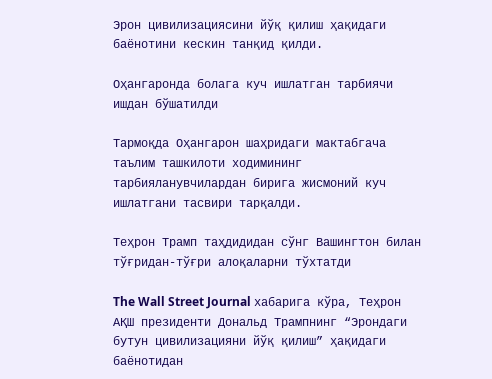Эрон цивилизациясини йўқ қилиш ҳақидаги баёнотини кескин танқид қилди.

Оҳангаронда болага куч ишлатган тарбиячи ишдан бўшатилди

Тармоқда Оҳангарон шаҳридаги мактабгача таълим ташкилоти ходимининг тарбияланувчилардан бирига жисмоний куч ишлатгани тасвири тарқалди.

Теҳрон Трамп таҳдидидан сўнг Вашингтон билан тўғридан-тўғри алоқаларни тўхтатди

The Wall Street Journal хабарига кўра, Теҳрон АҚШ президенти Дональд Трампнинг “Эрондаги бутун цивилизацияни йўқ қилиш” ҳақидаги баёнотидан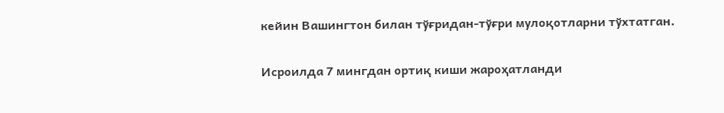кейин Вашингтон билан тўғридан-тўғри мулоқотларни тўхтатган.

Исроилда 7 мингдан ортиқ киши жароҳатланди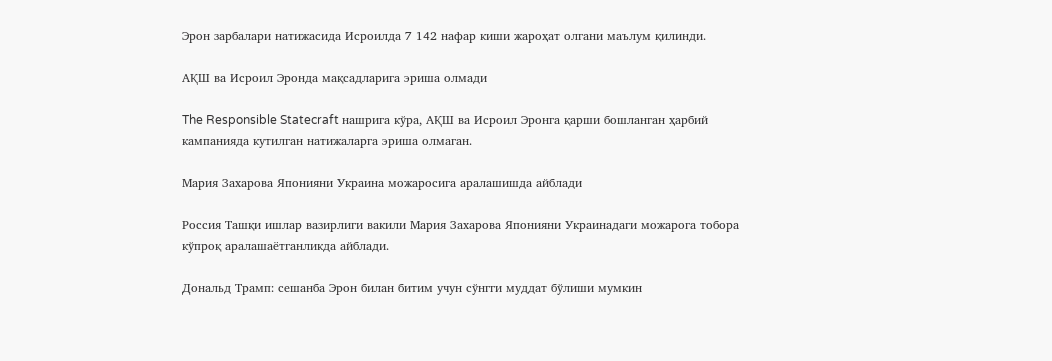Эрон зарбалари натижасида Исроилда 7 142 нафар киши жароҳат олгани маълум қилинди.

АҚШ ва Исроил Эронда мақсадларига эриша олмади

The Responsible Statecraft нашрига кўра, АҚШ ва Исроил Эронга қарши бошланган ҳарбий кампанияда кутилган натижаларга эриша олмаган.

Мария Захарова Японияни Украина можаросига аралашишда айблади

Россия Ташқи ишлар вазирлиги вакили Мария Захарова Японияни Украинадаги можарога тобора кўпроқ аралашаётганликда айблади.

Дональд Трамп: сешанба Эрон билан битим учун сўнгги муддат бўлиши мумкин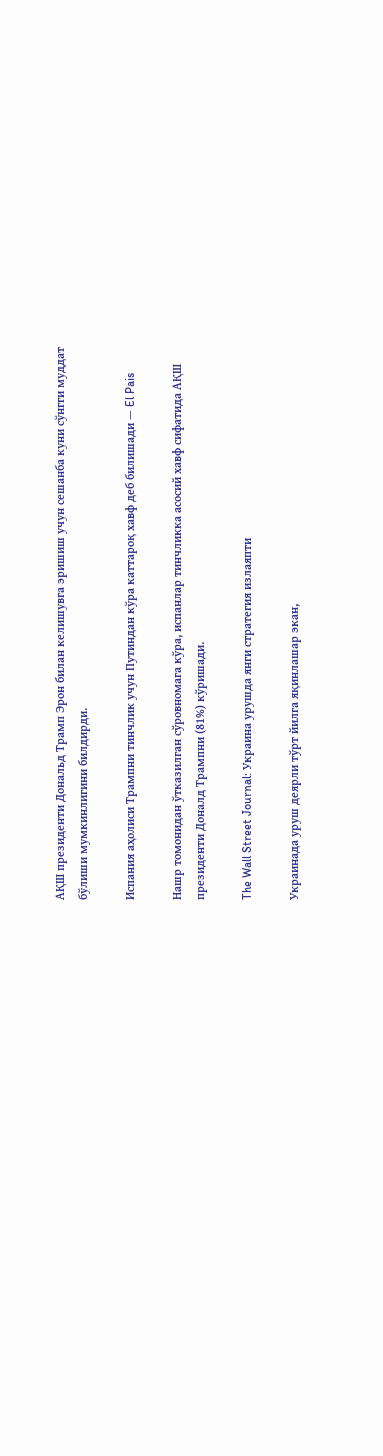АҚШ президенти Дональд Трамп Эрон билан келишувга эришиш учун сешанба куни сўнгги муддат бўлиши мумкинлигини билдирди.

Испания аҳолиси Трампни тинчлик учун Путиндан кўра каттароқ хавф деб билишади — El Pais

Нашр томонидан ўтказилган сўровномага кўра, испанлар тинчликка асосий хавф сифатида АҚШ президенти Доналд Трампни (81%) кўришади.

The Wall Street Journal: Украина урушда янги стратегия излаяпти

Украинада уруш деярли тўрт йилга яқинлашар экан,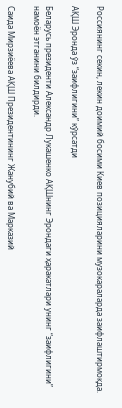Россиянинг секин, лекин доимий босими Киев позицияларини музокараларда заифлаштирмоқда.

АҚШ Эронда ўз “заифлигини” кўрсатди

Беларусь президенти Александр Лукашенко АҚШнинг Эрондаги ҳаракатлари унинг “заифлигини” намоён этганини билдирди.

Саида Мирзиёева АҚШ Президентининг Жанубий ва Марказий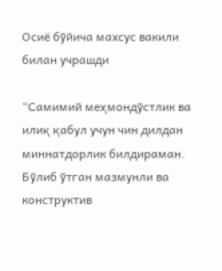Осиё бўйича махсус вакили билан учрашди

“Самимий меҳмондўстлик ва илиқ қабул учун чин дилдан миннатдорлик билдираман. Бўлиб ўтган мазмунли ва конструктив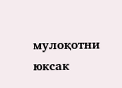мулоқотни юксак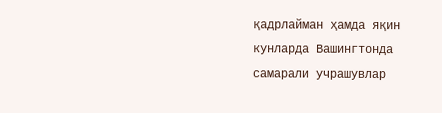қадрлайман ҳамда яқин кунларда Вашингтонда самарали учрашувлар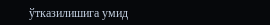ўтказилишига умид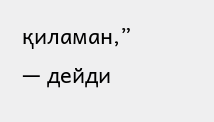қиламан,” — дейди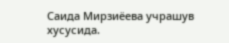Саида Мирзиёева учрашув хусусида.